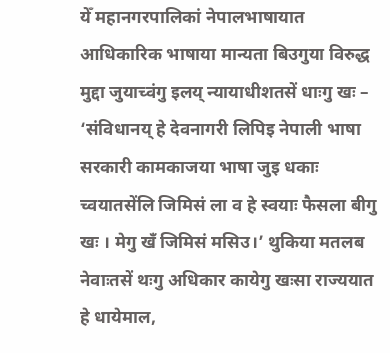येँ महानगरपालिकां नेपालभाषायात आधिकारिक भाषाया मान्यता बिउगुया विरुद्ध मुद्दा जुयाच्वंगु इलय् न्यायाधीशतसें धाःगु खः – ‘संविधानय् हे देवनागरी लिपिइ नेपाली भाषा सरकारी कामकाजया भाषा जुइ धकाः च्वयातसेंलि जिमिसं ला व हे स्वयाः फैसला बीगु खः । मेगु खँ जिमिसं मसिउ।’ थुकिया मतलब नेवाःतसें थःगु अधिकार कायेगु खःसा राज्ययात हे धायेमाल,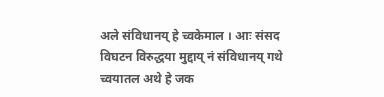अले संविधानय् हे च्वकेमाल । आः संसद विघटन विरुद्धया मुद्दाय् नं संविधानय् गथे च्वयातल अथे हे जक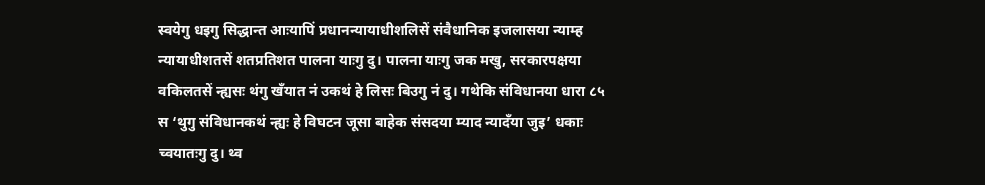स्वयेगु धइगु सिद्धान्त आःयापिं प्रधानन्यायाधीशलिसें संवैधानिक इजलासया न्याम्ह न्यायाधीशतसें शतप्रतिशत पालना याःगु दु। पालना याःगु जक मखु, सरकारपक्षया वकिलतसें न्ह्यसः थंगु खँयात नं उकथं हे लिसः बिउगु नं दु। गथेकि संविधानया धारा ८५ स ‘थुगु संविधानकथं न्ह्यः हे विघटन जूसा बाहेक संसदया म्याद न्यादँया जुइ’ धकाः च्वयातःगु दु। थ्व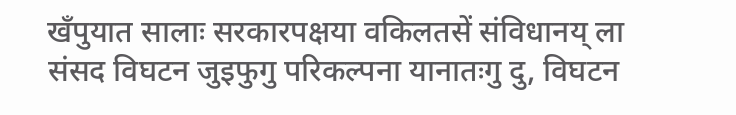खँपुयात सालाः सरकारपक्षया वकिलतसें संविधानय् ला संसद विघटन जुइफुगु परिकल्पना यानातःगु दु, विघटन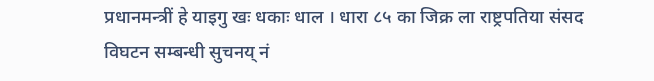प्रधानमन्त्रीं हे याइगु खः धकाः धाल । धारा ८५ का जिक्र ला राष्ट्रपतिया संसद विघटन सम्बन्धी सुचनय् नं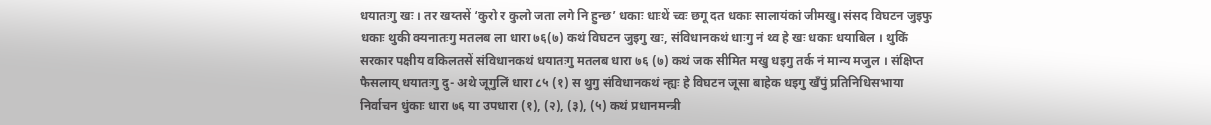धयातःगु खः । तर खय्तसें ‘कुरो र कुलो जता लगे नि हुन्छ’ धकाः धाःथें च्वः छगू दत धकाः सालायंकां जीमखु। संसद विघटन जुइफु धकाः थुकी क्यनातःगु मतलब ला धारा ७६(७) कथं विघटन जुइगु खः, संविधानकथं धाःगु नं थ्व हे खः धकाः धयाबिल । थुकिं सरकार पक्षीय वकिलतसें संविधानकथं धयातःगु मतलब धारा ७६ (७) कथं जक सीमित मखु धइगु तर्क नं मान्य मजुल । संक्षिप्त फैसलाय् धयातःगु दु- अथे जूगुलिं धारा ८५ (१) स थुगु संविधानकथं न्ह्यः हे विघटन जूसा बाहेक धइगु खँपुं प्रतिनिधिसभाया निर्वाचन धुंकाः धारा ७६ या उपधारा (१), (२), (३), (५) कथं प्रधानमन्त्री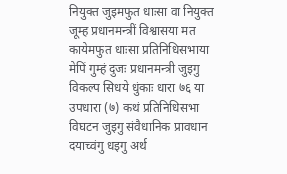नियुक्त जुइमफुत धाःसा वा नियुक्त जूम्ह प्रधानमन्त्रीं विश्वासया मत कायेमफुत धाःसा प्रतिनिधिसभाया मेपिं गुम्हं दुजः प्रधानमन्त्री जुइगु विकल्प सिधये धुंकाः धारा ७६ या उपधारा (७) कथं प्रतिनिधिसभा विघटन जुइगु संवैधानिक प्रावधान दयाच्वंगु धइगु अर्थ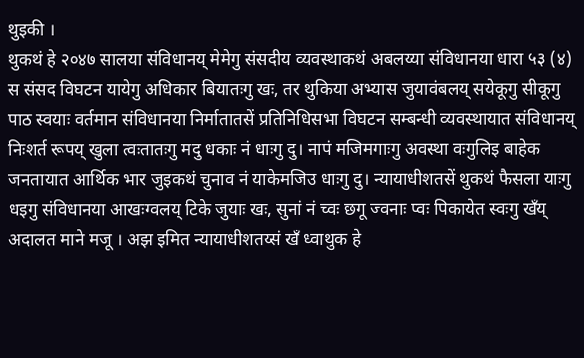थुइकी ।
थुकथं हे २०४७ सालया संविधानय् मेमेगु संसदीय व्यवस्थाकथं अबलय्या संविधानया धारा ५३ (४) स संसद विघटन यायेगु अधिकार बियातःगु खः, तर थुकिया अभ्यास जुयावंबलय् सयेकूगु सीकूगु पाठ स्वयाः वर्तमान संविधानया निर्मातातसें प्रतिनिधिसभा विघटन सम्बन्धी व्यवस्थायात संविधानय् निःशर्त रूपय् खुला त्वःतातःगु मदु धकाः नं धाःगु दु। नापं मजिमगाःगु अवस्था वःगुलिइ बाहेक जनतायात आर्थिक भार जुइकथं चुनाव नं याकेमजिउ धाःगु दु। न्यायाधीशतसें थुकथं फैसला याःगु धइगु संविधानया आखःग्वलय् टिके जुयाः खः, सुनां नं च्वः छगू ज्वनाः प्वः पिकायेत स्वःगु खँय् अदालत माने मजू । अझ इमित न्यायाधीशतय्सं खँ ध्वाथुक हे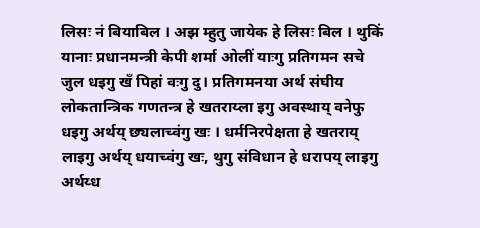लिसः नं बियाबिल । अझ म्हुतु जायेक हे लिसः बिल । थुकिं यानाः प्रधानमन्त्री केपी शर्मा ओलीं याःगु प्रतिगमन सचे जुल धइगु खँ पिहां वःगु दु। प्रतिगमनया अर्थ संघीय लोकतान्त्रिक गणतन्त्र हे खतराय्ला इगु अवस्थाय् वनेफु धइगु अर्थय् छ्यलाच्वंगु खः । धर्मनिरपेक्षता हे खतराय् लाइगु अर्थय् धयाच्वंगु खः, थुगु संविधान हे धरापय् लाइगु अर्थय्ध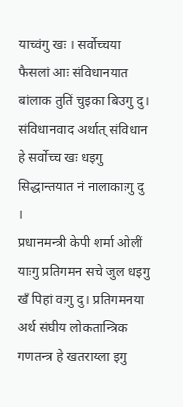याच्वंगु खः । सर्वोच्चया फैसलां आः संविधानयात बांलाक तुतिं चुइका बिउगु दु। संविधानवाद अर्थात् संविधान हे सर्वोच्च खः धइगु सिद्धान्तयात नं नालाकाःगु दु ।
प्रधानमन्त्री केपी शर्मा ओलीं याःगु प्रतिगमन सचे जुल धइगु खँ पिहां वःगु दु। प्रतिगमनया अर्थ संघीय लोकतान्त्रिक गणतन्त्र हे खतराय्ला इगु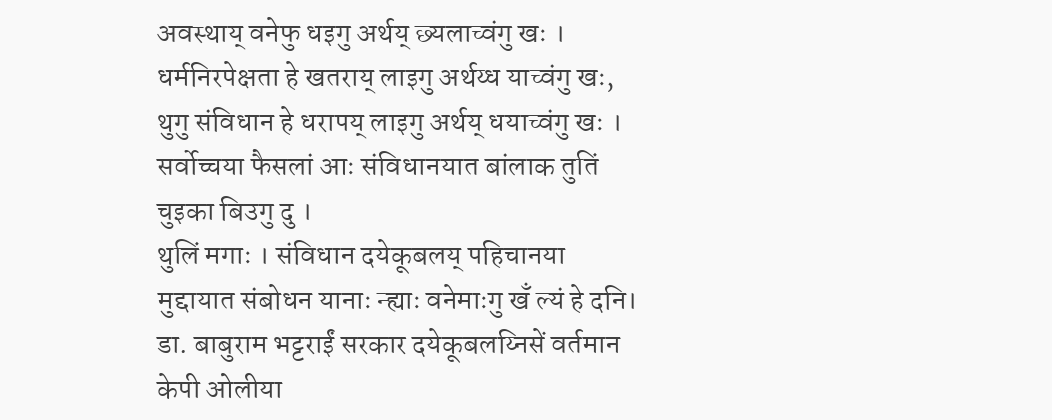अवस्थाय् वनेफु धइगु अर्थय् छ्यलाच्वंगु खः । धर्मनिरपेक्षता हे खतराय् लाइगु अर्थय्ध याच्वंगु खः, थुगु संविधान हे धरापय् लाइगु अर्थय् धयाच्वंगु खः । सर्वोच्चया फैसलां आः संविधानयात बांलाक तुतिं चुइका बिउगु दु ।
थुलिं मगाः । संविधान दयेकूबलय् पहिचानया मुद्दायात संबोधन यानाः न्ह्याः वनेमाःगु खँ ल्यं हे दनि। डा. बाबुराम भट्टराईं सरकार दयेकूबलय्निसें वर्तमान केपी ओलीया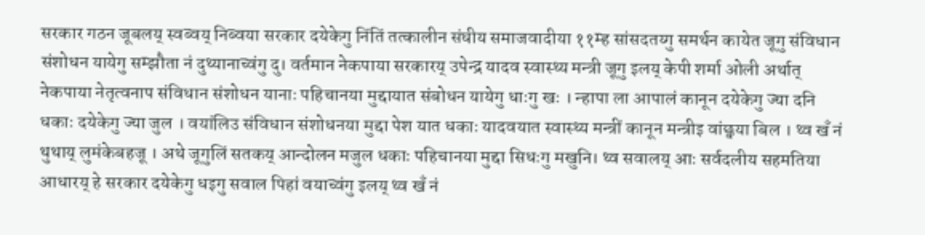सरकार गठन जूबलय् स्वब्वय् निब्वया सरकार दयेकेगु निंतिं तत्कालीन संघीय समाजवादीया ११म्ह सांसदतय्गु समर्थन कायेत जूगु संविधान संशोधन यायेगु सम्झौता नं दुथ्यानाच्वंगु दु। वर्तमान नेकपाया सरकारय् उपेन्द्र यादव स्वास्थ्य मन्त्री जूगु इलय् केपी शर्मा ओली अर्थात् नेकपाया नेतृत्वनाप संविधान संशोधन यानाः पहिचानया मुद्दायात संबोधन यायेगु धाःगु खः । न्हापा ला आपालं कानून दयेकेगु ज्या दनि धकाः दयेकेगु ज्या जुल । वयांलिउ संविधान संशोधनया मुद्दा पेश यात धकाः यादवयात स्वास्थ्य मन्त्रीं कानून मन्त्रीइ वांछ्वया बिल । थ्व खँ नं थुथाय् लुमंकेबहजू । अथे जूगुलिं सतकय् आन्दोलन मजुल धकाः पहिचानया मुद्दा सिधःगु मखुनि। थ्व सवालय् आः सर्वदलीय सहमतिया आधारय् हे सरकार दयेकेगु धइगु सवाल पिहां वयाच्वंगु इलय् थ्व खँ नं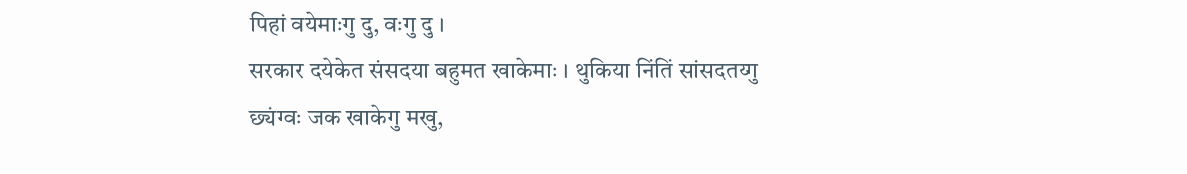पिहां वयेमाःगु दु, वःगु दु ।
सरकार दयेकेत संसदया बहुमत खाकेमाः । थुकिया निंतिं सांसदतय्गु छ्यंग्वः जक खाकेगु मखु,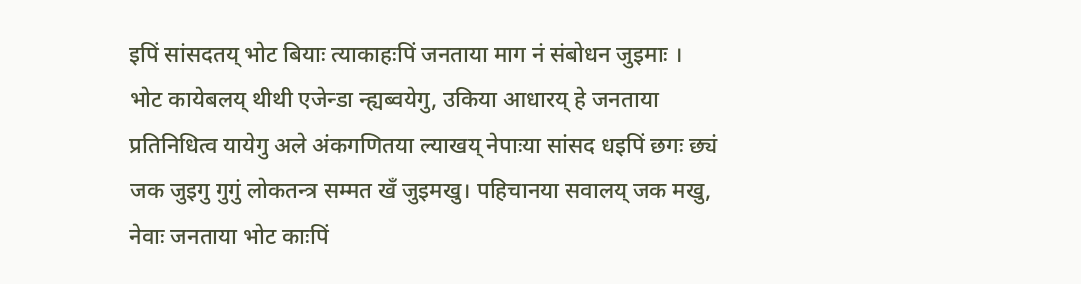इपिं सांसदतय् भोट बियाः त्याकाहःपिं जनताया माग नं संबोधन जुइमाः । भोट कायेबलय् थीथी एजेन्डा न्ह्यब्वयेगु, उकिया आधारय् हे जनताया प्रतिनिधित्व यायेगु अले अंकगणितया ल्याखय् नेपाःया सांसद धइपिं छगः छ्यं जक जुइगु गुगुं लोकतन्त्र सम्मत खँ जुइमखु। पहिचानया सवालय् जक मखु, नेवाः जनताया भोट काःपिं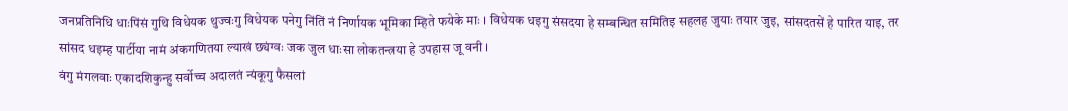जनप्रतिनिधि धाःपिंसं गुथि विधेयक थुज्वःगु विधेयक पनेगु निंतिं नं निर्णायक भूमिका म्हिते फयेके माः । विधेयक धइगु संसदया हे सम्बन्धित समितिइ सहलह जुयाः तयार जुइ, सांसदतसें हे पारित याइ, तर सांसद धइम्ह पार्टीया नामं अंकगणितया ल्याखं छ्यंग्वः जक जुल धाःसा लोकतन्त्रया हे उपहास जू वनी ।
वंगु मंगलवाः एकादशिकुन्हु सर्वोच्च अदालतं न्यंकूगु फैसलां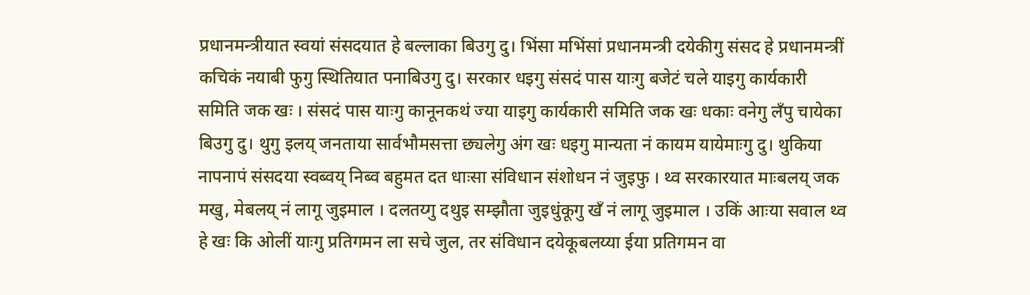प्रधानमन्त्रीयात स्वयां संसदयात हे बल्लाका बिउगु दु। भिंसा मभिंसां प्रधानमन्त्री दयेकीगु संसद हे प्रधानमन्त्रीं कचिकं नयाबी फुगु स्थितियात पनाबिउगु दु। सरकार धइगु संसदं पास याःगु बजेटं चले याइगु कार्यकारी समिति जक खः । संसदं पास याःगु कानूनकथं ज्या याइगु कार्यकारी समिति जक खः धकाः वनेगु लँपु चायेका बिउगु दु। थुगु इलय् जनताया सार्वभौमसत्ता छ्यलेगु अंग खः धइगु मान्यता नं कायम यायेमाःगु दु। थुकिया नापनापं संसदया स्वब्वय् निब्व बहुमत दत धाःसा संविधान संशोधन नं जुइफु । थ्व सरकारयात माःबलय् जक मखु, मेबलय् नं लागू जुइमाल । दलतय्गु दथुइ सम्झौता जुइधुंकूगु खँ नं लागू जुइमाल । उकिं आःया सवाल थ्व हे खः कि ओलीं याःगु प्रतिगमन ला सचे जुल, तर संविधान दयेकूबलय्या ईया प्रतिगमन वा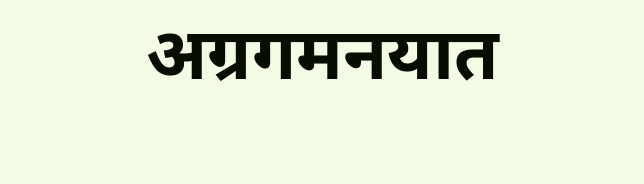अग्रगमनयात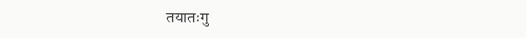तयातःगु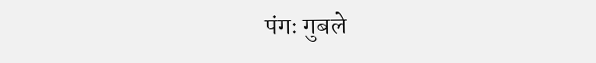पंगः गुबले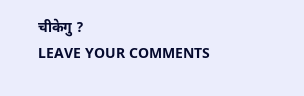चीकेगु ?
LEAVE YOUR COMMENTS